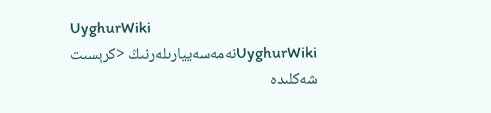UyghurWiki
UyghurWikiنەمەسەييارىلەرنىڭ <كرېسىت شەكلىدە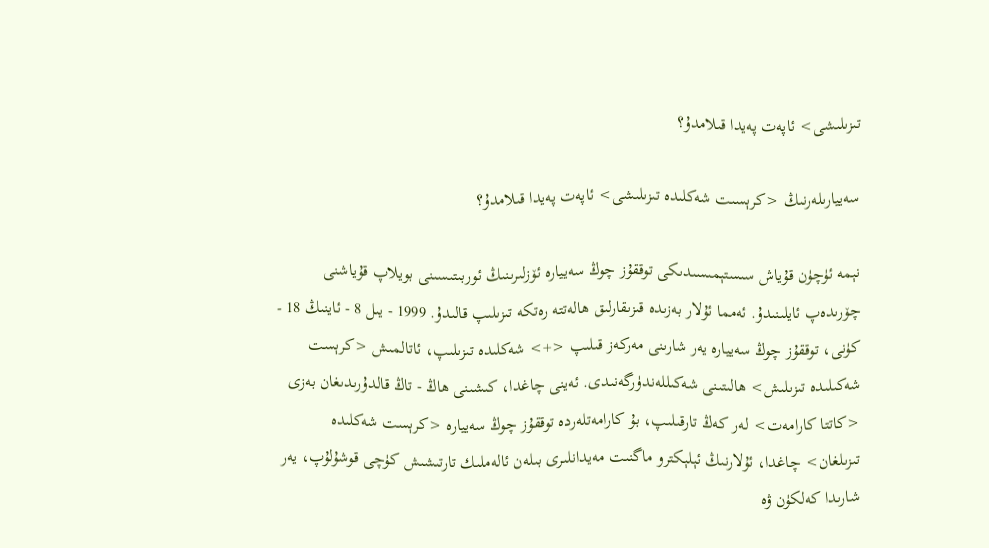تىزىلىشى> ئاپەت پەيدا قىلامدۇ؟

سەييارىلەرنىڭ <كرېسىت شەكلىدە تىزىلىشى> ئاپەت پەيدا قىلامدۇ؟

نېمە ئۈچۈن قۇياش سىستېمىسىدىكى توققۇز چوڭ سەييارە ئۆزلىرىنىڭ ئوربىتىسىنى بويلاپ قۇياشنى چۆرىدەپ ئايلىنىدۇ. ئەمما ئۇلار بەزىدە قىزىقارلىق ھالەتتە رەتكە تىزىلىپ قالىدۇ. 1999 - يىل 8 - ئاينىڭ 18 - كۈنى، توققۇز چوڭ سەييارە يەر شارىنى مەركەز قىلىپ <+> شەكلىدە تىزىلىپ، ئاتالمىش <كرېست شەكىلىدە تىزىلىش> ھالىتىنى شەكىللەندۈرگەنىدى. ئەينى چاغدا، كىشىنى ھاڭ - تاڭ قالدۇرىدىغان بەزى <كاتتا كارامەت> لەر كەڭ تارقىلىپ، بۇ كارامەتلەردە توققۇز چوڭ سەييارە <كرېست شەكلىدە تىزىلغان> چاغدا، ئۇلارنىڭ ئېلېكترو ماگنىت مەيدانلىرى بىلەن ئالەملىك تارتىشىش كۈچى قوشۇلۇپ، يەر شارىدا كەلكۈن ۋە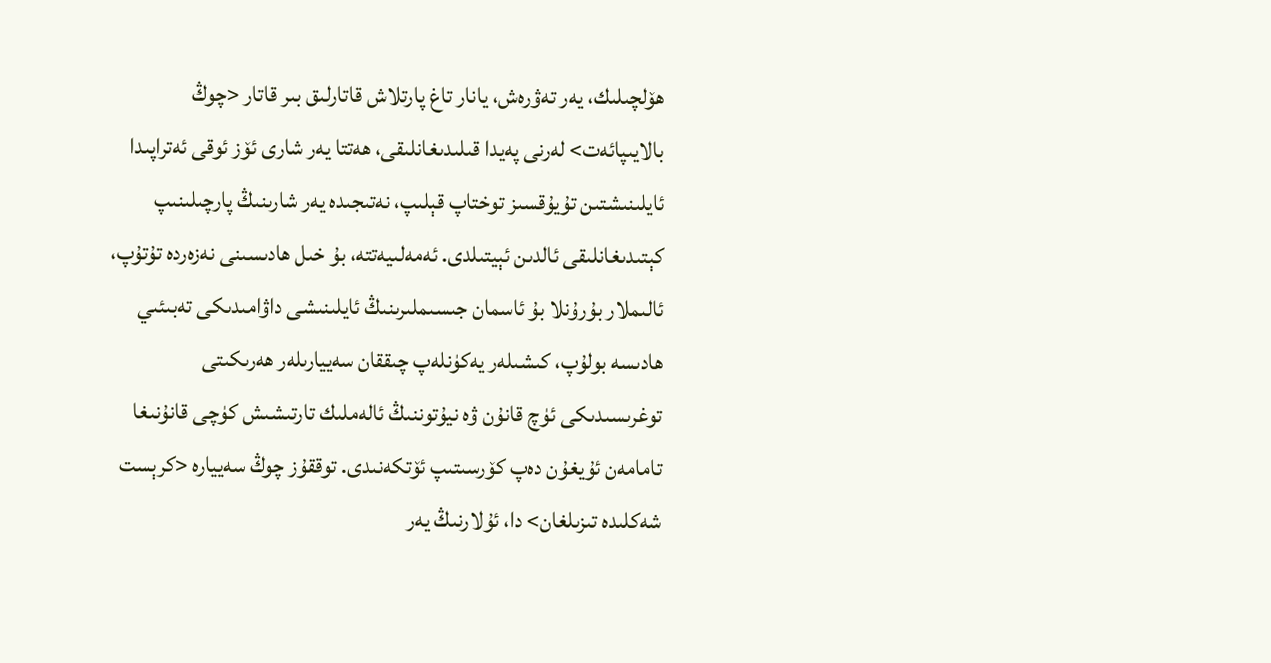ھۆلچىلىك، يەر تەۋرەش، يانار تاغ پارتلاش قاتارلىق بىر قاتار <چوڭ بالايىپائەت> لەرنى پەيدا قىلىدىغانلىقى، ھەتتا يەر شارى ئۆز ئوقى ئەتراپىدا ئايلىنىشتىن تۇيۇقسىز توختاپ قېلىپ، نەتىجىدە يەر شارىنىڭ پارچىلىنىپ كېتىدىغانلىقى ئالدىن ئېيتىلدى. ئەمەلىيەتتە، بۇ خىل ھادىسىنى نەزەردە تۇتۇپ، ئالىملار بۇرۇنلا بۇ ئاسمان جىسىملىرىنىڭ ئايلىنىشى داۋامىدىكى تەبىئىي ھادىسە بولۇپ، كىشىلەر يەكۈنلەپ چىققان سەييارىلەر ھەرىكىتى توغرىسىدىكى ئۈچ قانۇن ۋە نيۇتوننىڭ ئالەملىك تارتىشىش كۈچى قانۇنىغا تامامەن ئۇيغۇن دەپ كۆرسىتىپ ئۆتكەنىدى. توققۇز چوڭ سەييارە <كرېست شەكلىدە تىزىلغان> دا، ئۇلارنىڭ يەر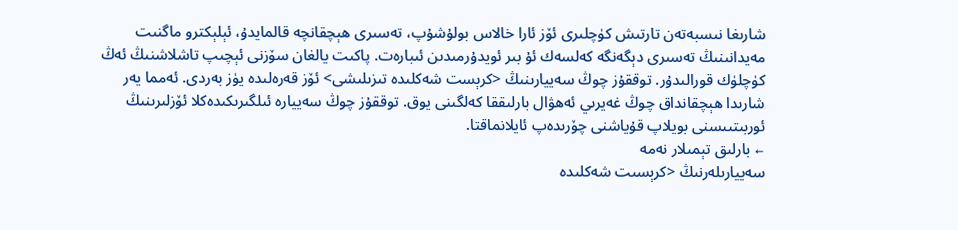شارىغا نىسبەتەن تارتىش كۈچلىرى ئۆز ئارا خالاس بولۇشۇپ، تەسىرى ھېچقانچە قالمايدۇ، ئېلېكترو ماگنىت مەيدانىنىڭ تەسىرى دېگەنگە كەلسەك ئۇ بىر ئويدۇرمىدىن ئىبارەت. پاكىت يالغان سۆزنى ئېچىپ تاشلاشنىڭ ئەڭ كۈچلۈك قورالىدۇر. توققۇز چوڭ سەييارىنىڭ <كرېست شەكلىدە تىزىلىشى> ئۆز قەرەلىدە يۈز بەردى. ئەمما يەر شارىدا ھېچقانداق چوڭ غەيرىي ئەھۋال بارلىققا كەلگىنى يوق. توققۇز چوڭ سەييارە ئىلگىرىكىدەكلا ئۆزلىرىنىڭ ئوربىتىىسنى بويلاپ قۇياشنى چۆرىدەپ ئايلانماقتا.
← بارلىق تېمىلار نەمە
سەييارىلەرنىڭ <كرېسىت شەكلىدە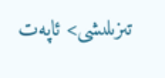تىزىلىشى> ئاپەت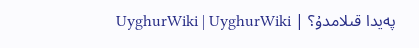پەيدا قىلامدۇ؟ | UyghurWiki | UyghurWiki